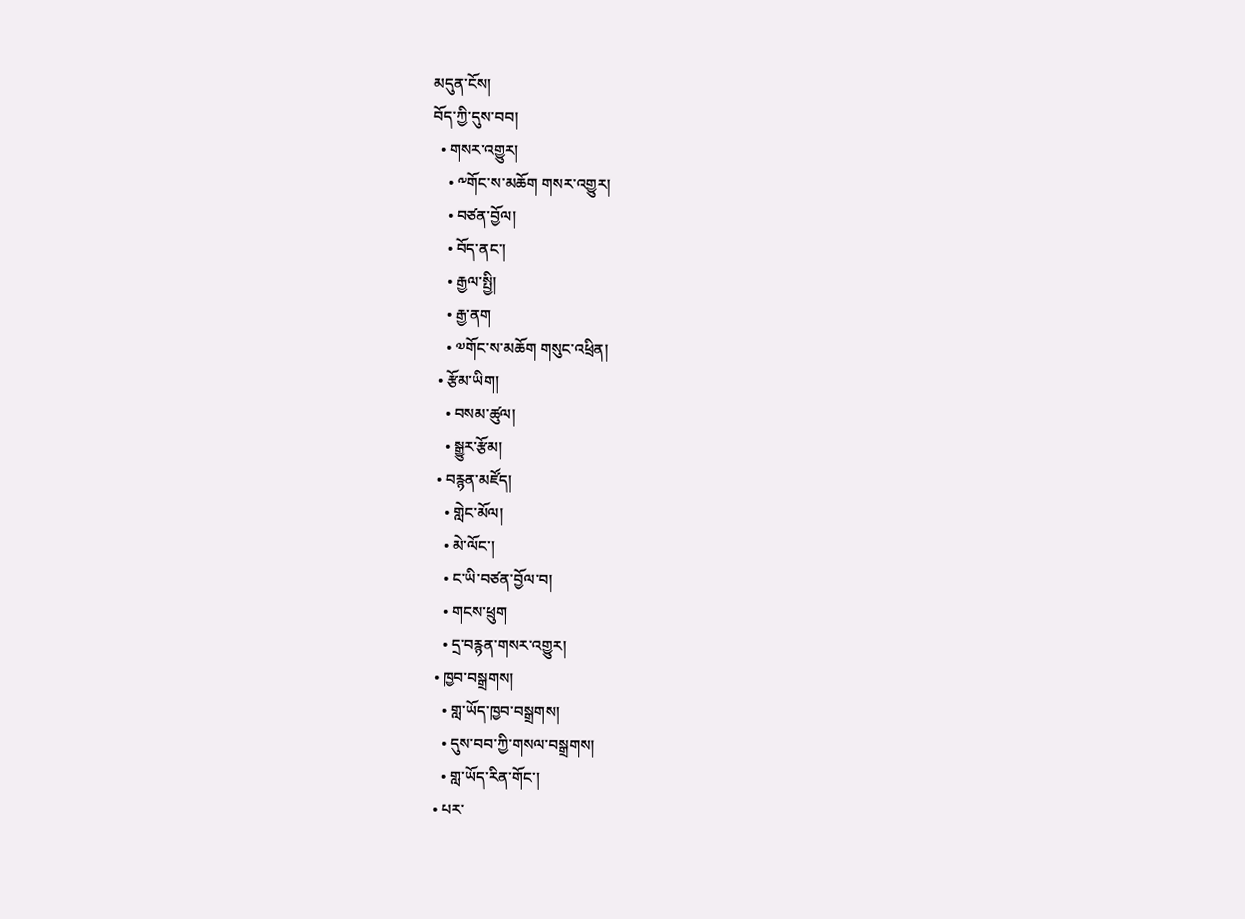མདུན་ངོས།
བོད་ཀྱི་དུས་བབ།
  • གསར་འགྱུར།
    • ༸གོང་ས་མཆོག གསར་འགྱུར།
    • བཙན་བྱོལ།
    • བོད་ནང་།
    • རྒྱལ་སྤྱི།
    • རྒྱ་ནག
    • ༧གོང་ས་མཆོག གསུང་འཕྲིན།
  • རྩོམ་ཡིག།
    • བསམ་ཚུལ།
    • སྒྱུར་རྩོམ།
  • བརྙན་མཛོད།
    • གླེང་མོལ།
    • མེ་ལོང་།
    • ང་ཡི་བཙན་བྱོལ་བ།
    • གངས་ཕྲུག
    • དྲ་བརྙན་གསར་འགྱུར།
  • ཁྱབ་བསྒྲགས།
    • གླ་ཡོད་ཁྱབ་བསྒྲགས།
    • དུས་བབ་ཀྱི་གསལ་བསྒྲགས།
    • གླ་ཡོད་རིན་གོང་།
  • པར་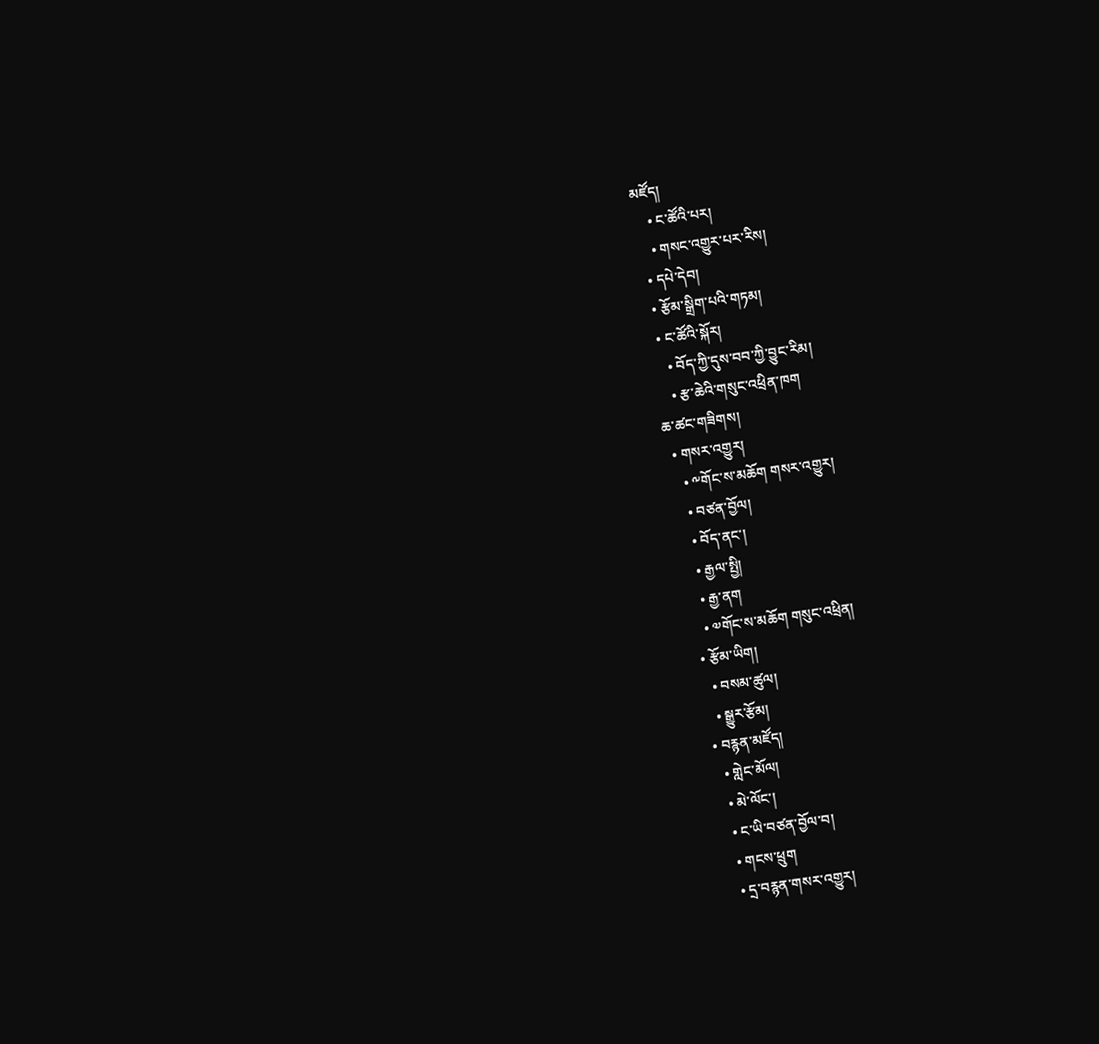མཛོད།
    • ང་ཚོའི་པར།
    • གསང་འགྱུར་པར་རིས།
  • དཔེ་དེབ།
  • རྩོམ་སྒྲིག་པའི་གཏམ།
  • ང་ཚོའི་སྐོར།
    • བོད་ཀྱི་དུས་བབ་ཀྱི་བྱུང་རིམ།
    • རྩ་ཆེའི་གསུང་འཕྲིན་ཁག
ཆ་ཚང་གཟིགས།
  • གསར་འགྱུར།
    • ༸གོང་ས་མཆོག གསར་འགྱུར།
    • བཙན་བྱོལ།
    • བོད་ནང་།
    • རྒྱལ་སྤྱི།
    • རྒྱ་ནག
    • ༧གོང་ས་མཆོག གསུང་འཕྲིན།
  • རྩོམ་ཡིག།
    • བསམ་ཚུལ།
    • སྒྱུར་རྩོམ།
  • བརྙན་མཛོད།
    • གླེང་མོལ།
    • མེ་ལོང་།
    • ང་ཡི་བཙན་བྱོལ་བ།
    • གངས་ཕྲུག
    • དྲ་བརྙན་གསར་འགྱུར།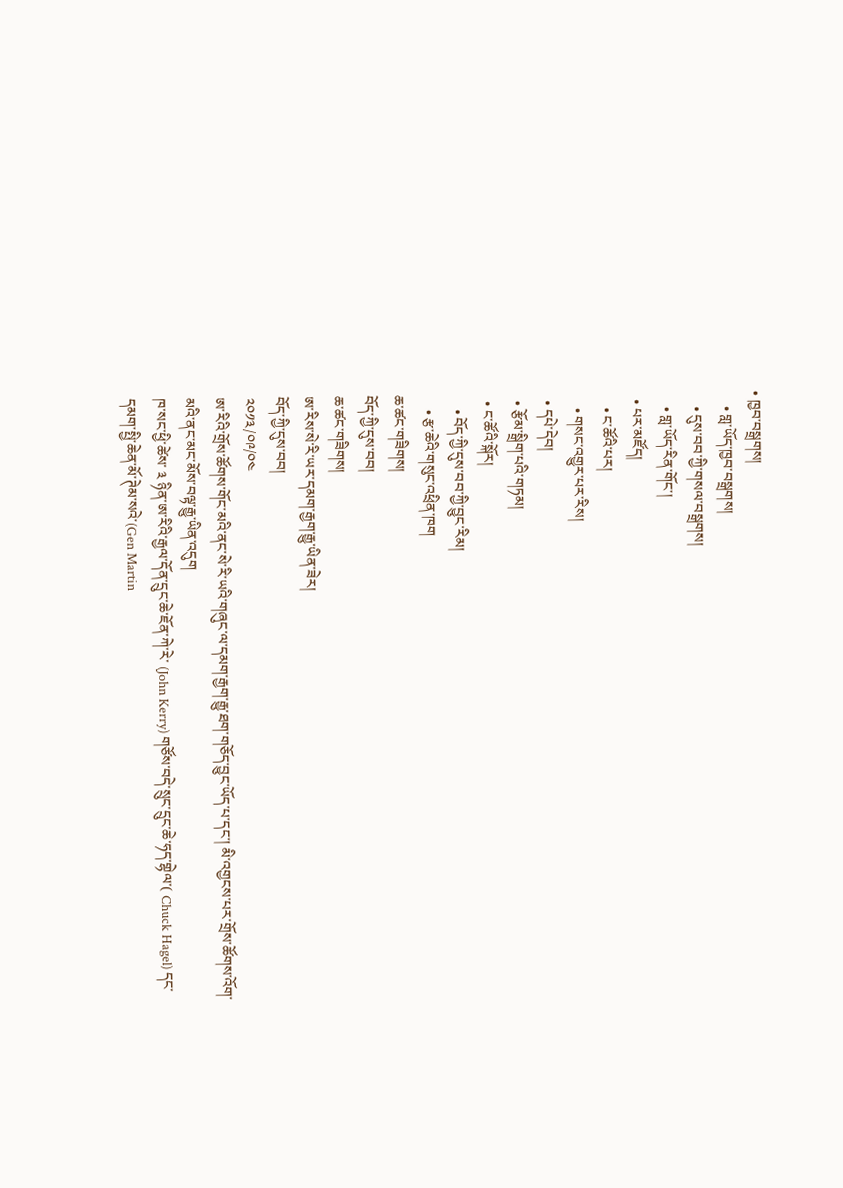• ཁྱབ་བསྒྲགས།
    • གླ་ཡོད་ཁྱབ་བསྒྲགས།
    • དུས་བབ་ཀྱི་གསལ་བསྒྲགས།
    • གླ་ཡོད་རིན་གོང་།
  • པར་མཛོད།
    • ང་ཚོའི་པར།
    • གསང་འགྱུར་པར་རིས།
  • དཔེ་དེབ།
  • རྩོམ་སྒྲིག་པའི་གཏམ།
  • ང་ཚོའི་སྐོར།
    • བོད་ཀྱི་དུས་བབ་ཀྱི་བྱུང་རིམ།
    • རྩ་ཆེའི་གསུང་འཕྲིན་ཁག
ཆ་ཚང་གཟིགས།
བོད་ཀྱི་དུས་བབ།
ཆ་ཚང་གཟིགས།
ཨ་རིས་སེ་རི་ཡར་དམག་རྒྱག་རྒྱུ་ཡིན་ཟེར།
བོད་ཀྱི་དུས་བབ།
༢༠༡༣/༠༩/༠༤
ཨ་རིའི་གྲོས་ཚོགས་གོང་མའི་ནང་སེ་རི་ཡའི་གཞུང་ལ་དམག་རྒྱག་རྒྱུ་ཐག་གཅོད་བྱུང་ཡོད་པ་དང་། མི་འགྱངས་པར་གྲོས་ཚོགས་འོག་མའི་ནང་མང་མོས་བལྟ་རྒྱུ་ཡིན་འདུག
ཁ་སང་ཕྱི་ཚེས་ ༣ ཉིན་ཨ་རིའི་རྒྱལ་དོན་དྲུང་ཆེ་ཇོན་ཀེ་རེ་ (John Kerry) གཙོས་བདེ་སྲུང་དྲུང་ཆེ་ཧད་གྷེལ་( Chuck Hagel) དང་དམག་སྤྱི་ཆེན་མོ་ཊེམ་སའེ་(Gen Martin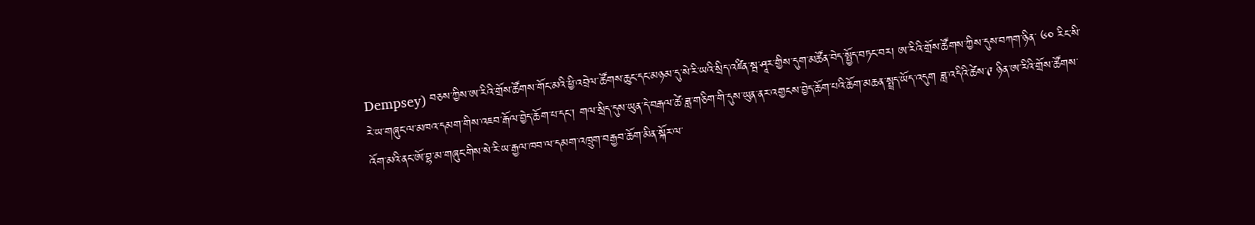Dempsey) བཅས་ཀྱིས་ཨ་རིའི་གྲོས་ཚོགས་གོང་མའི་ཕྱི་འབྲེལ་ཚོགས་ཆུང་དང་མཉམ་དུ་སེ་རི་ཡའི་སྲིད་འཛིན་སྦ་ཤཱར་གྱིས་དུག་མཚོན་བེད་སྤྱོད་བཏང་བར། ཨ་རིའི་གྲོས་ཚོགས་ཀྱིས་དུས་བཀག་ཉིན་ ༦༠ རིང་སི་རེ་ཡ་གཞུང་ལ་མཁའ་དམག་གིས་འཇབ་རྒོལ་བྱེད་ཆོག་པ་དང་། གལ་སྲིད་དུས་ཡུན་དེ་བརྒལ་ཚེ་ཟླ་གཅིག་གི་དུས་ཡུན་ནར་འགྱངས་བྱེད་ཆོག་པའི་ཆོག་མཆན་སྤྲད་ཡོད་འདུག ཟླ་འདིའི་ཚེས་༩ ཉིན་ཨ་རིའི་གྲོས་ཚོགས་འོག་མའི་ནང་ཨོ་བྷ་མ་གཞུང་གིས་སེ་རི་ཡ་རྒྱལ་ཁབ་ལ་དམག་འཁྲུག་བརྒྱབ་ཆོག་མིན་སྐོར་ལ་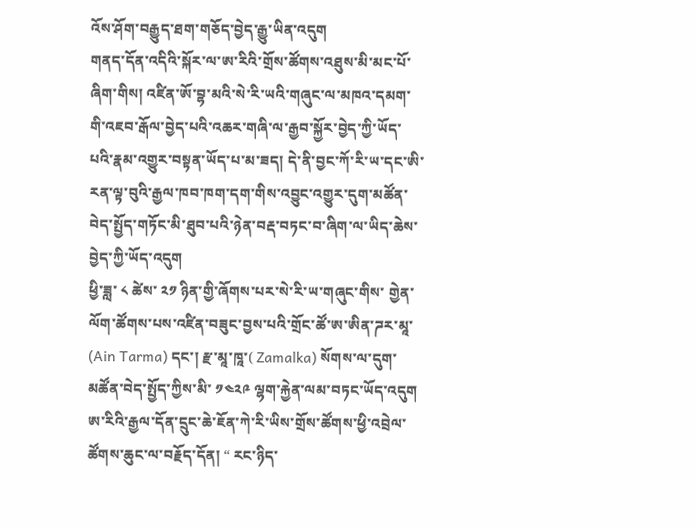འོས་ཤོག་བརྒྱུད་ཐག་གཅོད་བྱེད་རྒྱུ་ཡིན་འདུག
གནད་དོན་འདིའི་སྐོར་ལ་ཨ་རིའི་གྲོས་ཚོགས་འཐུས་མི་མང་པོ་ཞིག་གིས། འཛིན་ཨོ་བྷ་མའི་སེ་རི་ཡའི་གཞུང་ལ་མཁའ་དམག་གི་འཇབ་རྒོལ་བྱེད་པའི་འཆར་གཞི་ལ་རྒྱབ་སྐྱོར་བྱེད་ཀྱི་ཡོད་པའི་རྣམ་འགྱུར་བསྟན་ཡོད་པ་མ་ཟད། དེ་ནི་བྱང་ཀོ་རི་ཡ་དང་ཨི་རན་ལྟ་བུའི་རྒྱལ་ཁབ་ཁག་དག་གིས་འབྱུང་འགྱུར་དུག་མཚོན་བེད་སྤྱོད་གཏོང་མི་ཐུབ་པའི་ཉེན་བརྡ་བཏང་བ་ཞིག་ལ་ཡིད་ཆེས་བྱེད་ཀྱི་ཡོད་འདུག
ཕྱི་ཟླ་ ༨ ཚེས་ ༢༡ ཉིན་གྱི་ཞོགས་པར་སེ་རི་ཡ་གཞུང་གིས་ གྱེན་ལོག་ཚོགས་པས་འཛིན་བཟུང་བྱས་པའི་གྲོང་ཚོ་ཨ་ཨིན་ཌར་མཱ་ (Ain Tarma) དང་། རྫ་མཱ་ཁཱ་( Zamalka) སོགས་ལ་དུག་མཚོན་བེད་སྤྱོད་ཀྱིས་མི་ ༡༤༢༩ ལྷག་རྐྱེན་ལམ་བཏང་ཡོད་འདུག ཨ་རིའི་རྒྱལ་དོན་དྲུང་ཆེ་ཇོན་ཀེ་རི་ཡིས་གྲོས་ཚོགས་ཕྱི་འབྲེལ་ཚོགས་ཆུང་ལ་བརྗོད་དོན། “ རང་ཉིད་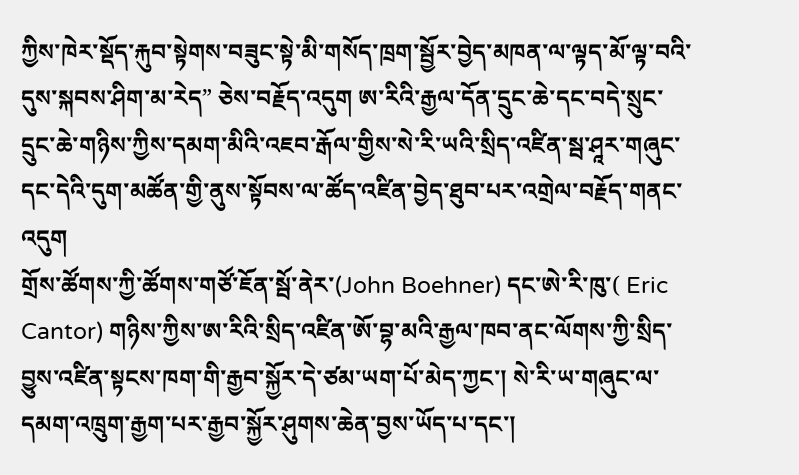ཀྱིས་ཁེར་སྡོད་རྐུབ་སྟེགས་བཟུང་སྟེ་མི་གསོད་ཁྲག་སྦྱོར་བྱེད་མཁན་ལ་ལྟད་མོ་ལྟ་བའི་དུས་སྐབས་ཤིག་མ་རེད” ཅེས་བརྗོད་འདུག ཨ་རིའི་རྒྱལ་དོན་དྲུང་ཆེ་དང་བདེ་སྲུང་དྲུང་ཆེ་གཉིས་ཀྱིས་དམག་མིའི་འཇབ་རྒོལ་གྱིས་སེ་རི་ཡའི་སྲིད་འཛིན་སྦ་ཤཱར་གཞུང་དང་དེའི་དུག་མཚོན་གྱི་ནུས་སྟོབས་ལ་ཚོད་འཛིན་བྱེད་ཐུབ་པར་འགྲེལ་བརྗོད་གནང་འདུག
གྲོས་ཚོགས་ཀྱི་ཚོགས་གཙོ་ཇོན་སྦོ་ནེར་(John Boehner) དང་ཨེ་རི་ཁུ་( Eric Cantor) གཉིས་ཀྱིས་ཨ་རིའི་སྲིད་འཛིན་ཨོ་བྷ་མའི་རྒྱལ་ཁབ་ནང་ལོགས་ཀྱི་སྲིད་བྱུས་འཛིན་སྟངས་ཁག་གི་རྒྱབ་སྐྱོར་དེ་ཙམ་ཡག་པོ་མེད་ཀྱང་། སེ་རི་ཡ་གཞུང་ལ་དམག་འཁྲུག་རྒྱག་པར་རྒྱབ་སྐྱོར་ཤུགས་ཆེན་བྱས་ཡོད་པ་དང་།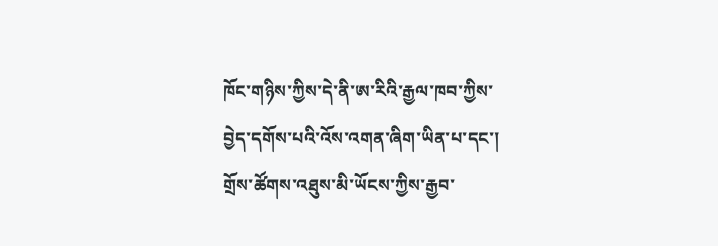ཁོང་གཉིས་ཀྱིས་དེ་ནི་ཨ་རིའི་རྒྱལ་ཁབ་ཀྱིས་བྱེད་དགོས་པའི་འོས་འགན་ཞིག་ཡིན་པ་དང་། གྲོས་ཚོགས་འཐུས་མི་ཡོངས་ཀྱིས་རྒྱབ་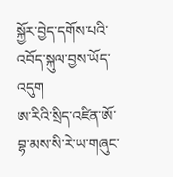སྐྱོར་བྱེད་དགོས་པའི་འབོད་སྐུལ་བྱས་ཡོད་འདུག
ཨ་རིའི་སྲིད་འཛིན་ཨོ་བྷ་མས་སི་རེ་ཡ་གཞུང་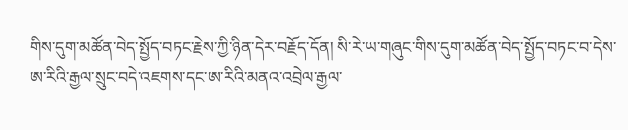གིས་དུག་མཚོན་བེད་སྤྱོད་བཏང་རྗེས་ཀྱི་ཉིན་དེར་བརྗོད་དོན། སི་རེ་ཡ་གཞུང་གིས་དུག་མཚོན་བེད་སྤྱོད་བཏང་བ་དེས་ཨ་རིའི་རྒྱལ་སྲུང་བདེ་འཇགས་དང་ཨ་རིའི་མནའ་འབྲེལ་རྒྱལ་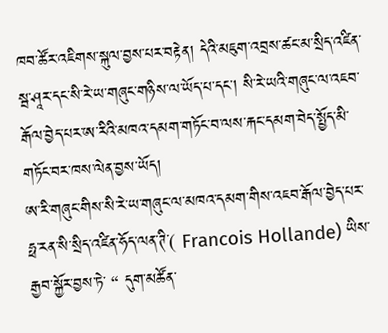ཁབ་ཚོར་འཇིགས་སྐུལ་བྱས་པར་བརྟེན། དེའི་མཇུག་འབྲས་ཚང་མ་སྲིད་འཛིན་སྦ་ཤཱར་དང་སི་རེ་ཡ་གཞུང་གཉིས་ལ་ཡོད་པ་དང་། སི་རེ་ཡའི་གཞུང་ལ་འཇབ་རྒོལ་བྱེད་པར་ཨ་རིའི་མཁའ་དམག་གཏོང་བ་ལས་རྐང་དམག་བེད་སྤྱོད་མི་གཏོང་བར་ཁས་ལེན་བྱས་ཡོད།
ཨ་རི་གཞུང་གིས་སི་རེ་ཡ་གཞུང་ལ་མཁའ་དམག་གིས་འཇབ་རྒོལ་བྱེད་པར་ཧྥ་རན་སི་སྲིད་འཛིན་ཧོད་ལན་ཊི་( Francois Hollande) ཡིས་རྒྱབ་སྐྱོར་བྱས་ཏེ་ “ དུག་མཚོན་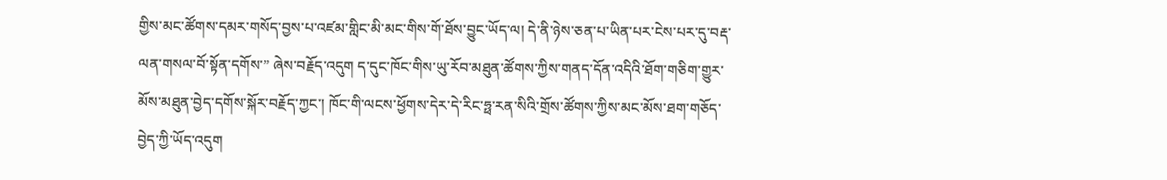གྱིས་མང་ཚོགས་དམར་གསོད་བྱས་པ་འཛམ་གླིང་མི་མང་གིས་གོ་ཐོས་བྱུང་ཡོད་ལ། དེ་ནི་ཉེས་ཅན་པ་ཡིན་པར་ངེས་པར་དུ་བརྡ་ལན་གསལ་བོ་སྟོན་དགོས་” ཞེས་བརྗོད་འདུག ད་དུང་ཁོང་གིས་ཡུ་རོབ་མཐུན་ཚོགས་ཀྱིས་གནད་དོན་འདིའི་ཐོག་གཅིག་གྱུར་མོས་མཐུན་བྱེད་དགོས་སྐོར་བརྗོད་ཀྱང་། ཁོང་གི་ལངས་ཕྱོགས་དེར་དེ་རིང་ཧྥ་རན་སིའི་གྲོས་ཚོགས་ཀྱིས་མང་མོས་ཐག་གཅོད་བྱེད་ཀྱི་ཡོད་འདུག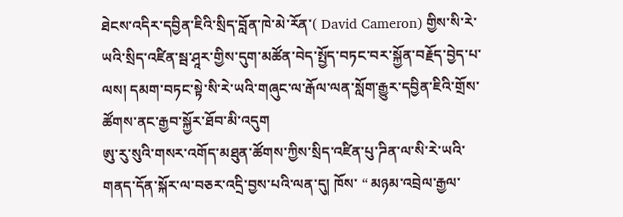ཐེངས་འདིར་དབྱིན་ཇིའི་སྲིད་བློན་ཁེ་མེ་རོན་( David Cameron) གྱིས་སི་རེ་ཡའི་སྲིད་འཛིན་སྦ་ཤཱར་གྱིས་དུག་མཚོན་བེད་སྤྱོད་བཏང་བར་སྐྱོན་བརྗོད་བྱེད་པ་ལས། དམག་བཏང་སྟེ་སི་རེ་ཡའི་གཞུང་ལ་རྒོལ་ལན་སློག་རྒྱུར་དབྱིན་ཇིའི་གྲོས་ཚོགས་ནང་རྒྱབ་སྐྱོར་ཐོབ་མི་འདུག
ཨུ་རུ་སུའི་གསར་འགོད་མཐུན་ཚོགས་ཀྱིས་སྲིད་འཛིན་པུ་ཌིན་ལ་སི་རེ་ཡའི་གནད་དོན་སྐོར་ལ་བཅར་འདྲི་བྱས་པའི་ལན་དུ། ཁོས་ “ མཉམ་འབྲེལ་རྒྱལ་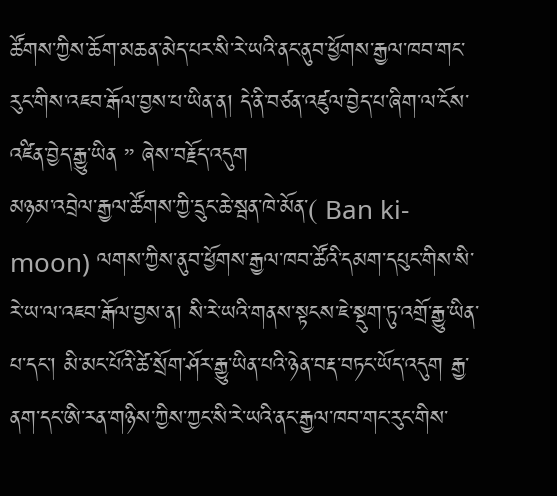ཚོགས་ཀྱིས་ཆོག་མཆན་མེད་པར་སི་རེ་ཡའི་ནང་ནུབ་ཕྱོགས་རྒྱལ་ཁབ་གང་རུང་གིས་འཇབ་རྒོལ་བྱས་པ་ཡིན་ན། དེ་ནི་བཙན་འཛུལ་བྱེད་པ་ཞིག་ལ་ངོས་འཛིན་བྱེད་རྒྱུ་ཡིན ” ཞེས་བརྗོད་འདུག
མཉམ་འབྲེལ་རྒྱལ་ཚོགས་ཀྱི་དྲུང་ཆེ་སྦན་ཁེ་མོན་( Ban ki-moon) ལགས་ཀྱིས་ནུབ་ཕྱོགས་རྒྱལ་ཁབ་ཚོའི་དམག་དཔུང་གིས་སི་རེ་ཡ་ལ་འཇབ་རྒོལ་བྱས་ན། སི་རེ་ཡའི་གནས་སྟངས་ཇེ་སྡུག་ཏུ་འགྲོ་རྒྱུ་ཡིན་པ་དང་། མི་མང་པོའི་ཚེ་སྲོག་ཤོར་རྒྱུ་ཡིན་པའི་ཉེན་བརྡ་བཏང་ཡོད་འདུག རྒྱ་ནག་དང་ཨི་རན་གཉིས་ཀྱིས་ཀྱང་སི་རེ་ཡའི་ནང་རྒྱལ་ཁབ་གང་རུང་གིས་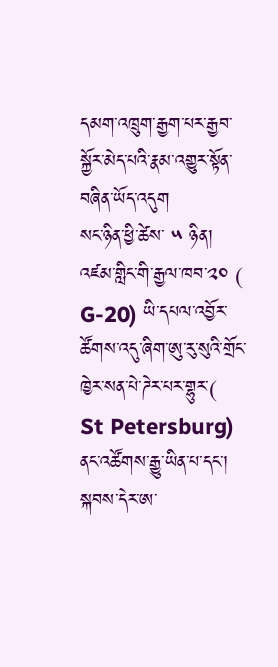དམག་འཁྲུག་རྒྱག་པར་རྒྱབ་སྐྱོར་མེད་པའི་རྣམ་འགྱུར་སྟོན་བཞིན་ཡོད་འདུག
སང་ཉིན་ཕྱི་ཚེས་ ༥ ཉིན། འཛམ་གླིང་གི་རྒྱལ་ཁབ་༢༠ ( G-20) ཡི་དཔལ་འབྱོར་ཚོགས་འདུ་ཞིག་ཨུ་རུ་སུའི་གྲོང་ཁྱེར་སན་པེ་ཌེར་པར་གྷུར་( St Petersburg) ནང་འཚོགས་རྒྱུ་ཡིན་པ་དང་། སྐབས་དེར་ཨ་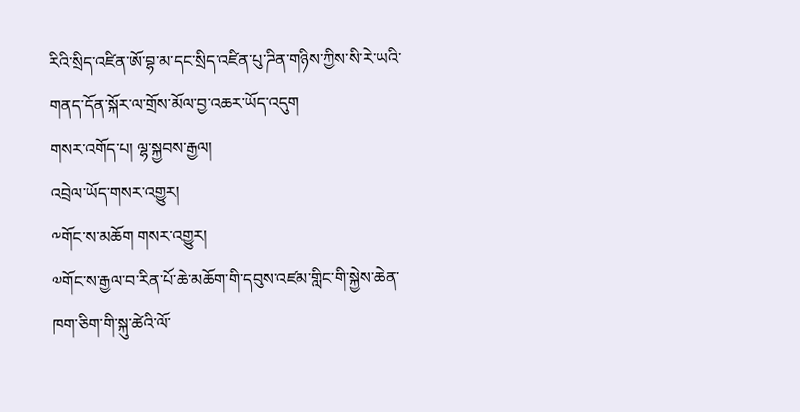རིའི་སྲིད་འཛིན་ཨོ་བྷ་མ་དང་སྲིད་འཛིན་པུ་ཌིན་གཉིས་ཀྱིས་སི་རེ་ཡའི་གནད་དོན་སྐོར་ལ་གྲོས་མོལ་བྱ་འཆར་ཡོད་འདུག
གསར་འགོད་པ། ལྷ་སྐྱབས་རྒྱལ།
འབྲེལ་ཡོད་གསར་འགྱུར།
༸གོང་ས་མཆོག གསར་འགྱུར།
༧གོང་ས་རྒྱལ་བ་རིན་པོ་ཆེ་མཆོག་གི་དབུས་འཛམ་གླིང་གི་སྐྱེས་ཆེན་ཁག་ཅིག་གི་སྐུ་ཚེའི་ལོ་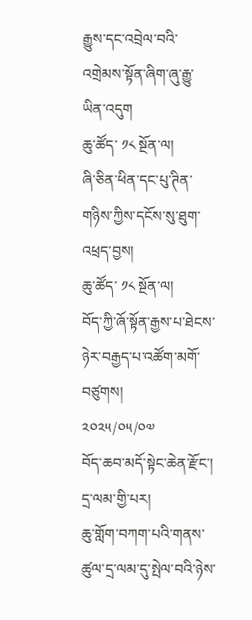རྒྱུས་དང་འབྲེལ་བའི་འགྲེམས་སྟོན་ཞིག་ཞུ་རྒྱུ་ཡིན་འདུག
ཆུ་ཚོད་ ༡༨ སྔོན་ལ།
ཞི་ཅིན་ཕིན་དང་པུ་ཊིན་གཉིས་ཀྱིས་དངོས་སུ་ཐུག་འཕྲད་བྱས།
ཆུ་ཚོད་ ༡༨ སྔོན་ལ།
བོད་ཀྱི་ཞོ་སྟོན་རྒྱས་པ་ཐེངས་ཉེར་བརྒྱད་པ་འཚོག་མགོ་བཙུགས།
༢༠༢༥/༠༥/༠༧
བོད་ཆབ་མདོ་སྟེང་ཆེན་རྫོང་། དྲ་ལམ་གྱི་པར།
ཆུ་གློག་བཀག་པའི་གནས་ཚུལ་དྲ་ལམ་དུ་སྤེལ་བའི་ཉེས་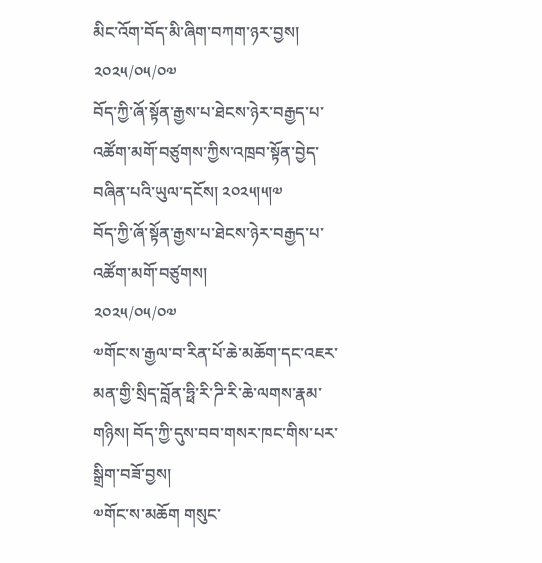མིང་འོག་བོད་མི་ཞིག་བཀག་ཉར་བྱས།
༢༠༢༥/༠༥/༠༧
བོད་ཀྱི་ཞོ་སྟོན་རྒྱས་པ་ཐེངས་ཉེར་བརྒྱད་པ་འཚོག་མགོ་བཙུགས་ཀྱིས་འཁྲབ་སྟོན་བྱེད་བཞིན་པའི་ཡུལ་དངོས། ༢༠༢༥།༥།༧
བོད་ཀྱི་ཞོ་སྟོན་རྒྱས་པ་ཐེངས་ཉེར་བརྒྱད་པ་འཚོག་མགོ་བཙུགས།
༢༠༢༥/༠༥/༠༧
༧གོང་ས་རྒྱལ་བ་རིན་པོ་ཆེ་མཆོག་དང་འཇར་མན་གྱི་སྲིད་བློན་ཧྥི་རི་ཌི་རི་ཆེ་ལགས་རྣམ་གཉིས། བོད་ཀྱི་དུས་བབ་གསར་ཁང་གིས་པར་སྒྲིག་བཟོ་བྱས།
༧གོང་ས་མཆོག གསུང་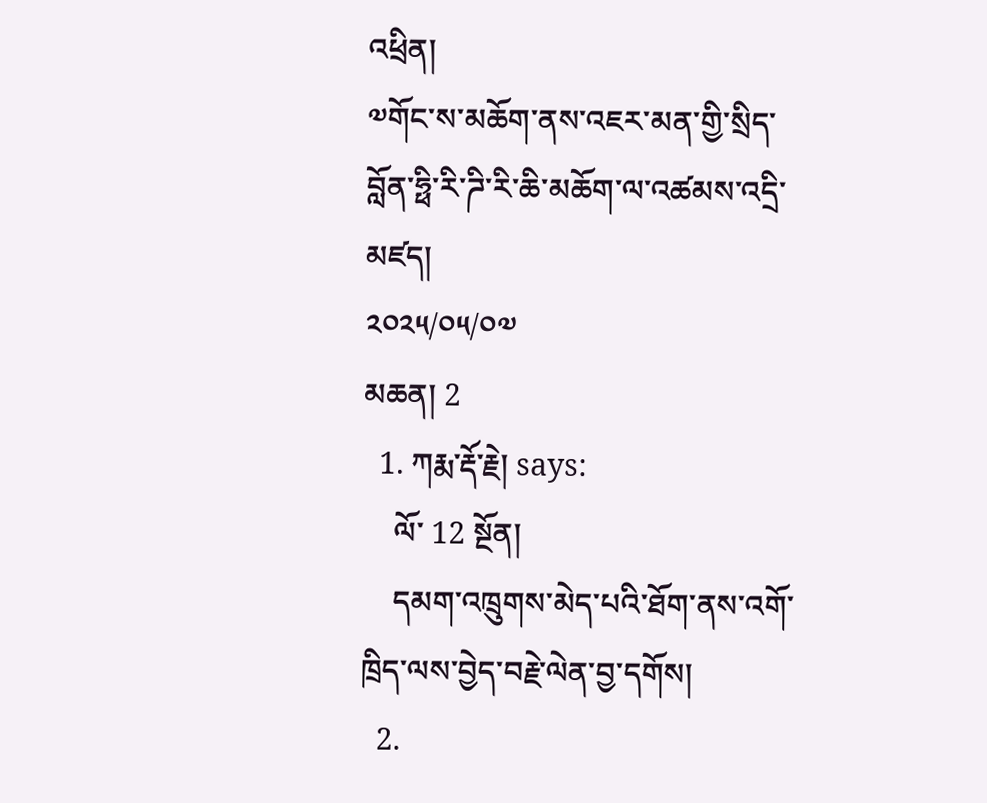འཕྲིན།
༧གོང་ས་མཆོག་ནས་འཇར་མན་གྱི་སྲིད་བློན་ཧྥི་རི་ཌི་རི་ཆི་མཆོག་ལ་འཚམས་འདྲི་མཛད།
༢༠༢༥/༠༥/༠༧
མཆན། 2
  1. ཀརྨ་རྡོ་རྗེ། says:
    ལོ་ 12 སྔོན།
    དམག་འཁྲུགས་མེད་པའི་ཐོག་ནས་འགོ་ཁྲིད་ལས་བྱེད་བརྗེ་ལེན་བྱ་དགོས།
  2.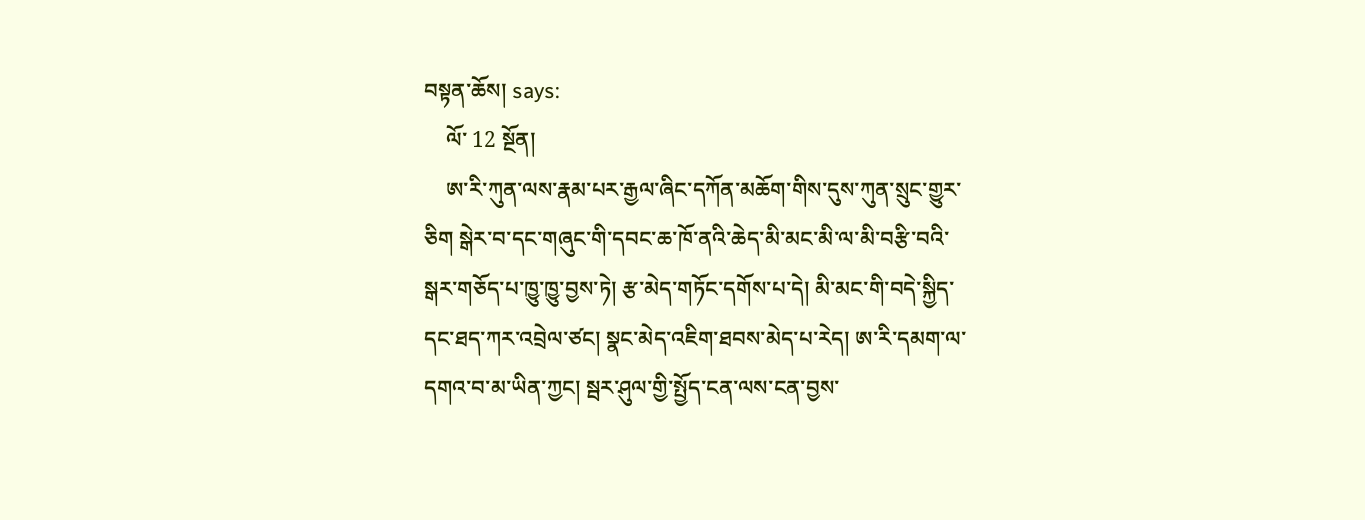བསྟན་ཆོས། says:
    ལོ་ 12 སྔོན།
    ཨ་རི་ཀུན་ལས་རྣམ་པར་རྒྱལ་ཞིང་དཀོན་མཆོག་གིས་དུས་ཀུན་སྲུང་གྱུར་ཅིག སྒེར་བ་དང་གཞུང་གི་དབང་ཆ་ཁོ་ནའི་ཆེད་མི་མང་མི་ལ་མི་བརྩི་བའི་སྒར་གཅོད་པ་ཁྱུ་ཁྱུ་བྱས་ཏེ། རྩ་མེད་གཏོང་དགོས་པ་དེ། མི་མང་གི་བདེ་སྐྱིད་དང་ཐད་ཀར་འབྲེལ་ཙང། སྣང་མེད་འཇིག་ཐབས་མེད་པ་རེད། ཨ་རི་དམག་ལ་དགའ་བ་མ་ཡིན་ཀྱང། སྦར་ཤུལ་གྱི་སྤྱོད་ངན་ལས་ངན་བྱས་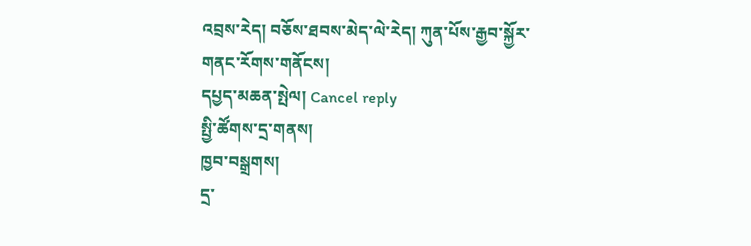འབྲས་རེད། བཅོས་ཐབས་མེད་ལེ་རེད། ཀུན་པོས་རྒྱབ་སྐྱོར་གནང་རོགས་གནོངས།
དཔྱད་མཆན་སྤེལ། Cancel reply
སྤྱི་ཚོགས་དྲ་གནས།
ཁྱབ་བསྒྲགས།
དྲ་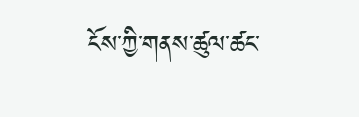ངོས་ཀྱི་གནས་ཚུལ་ཚང་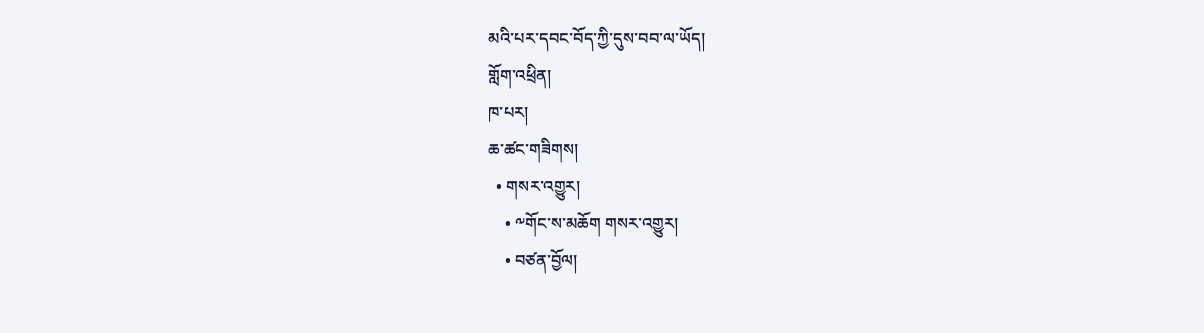མའི་པར་དབང་བོད་ཀྱི་དུས་བབ་ལ་ཡོད།
གློག་འཕྲིན།
ཁ་པར།
ཆ་ཚང་གཟིགས།
  • གསར་འགྱུར།
    • ༸གོང་ས་མཆོག གསར་འགྱུར།
    • བཙན་བྱོལ།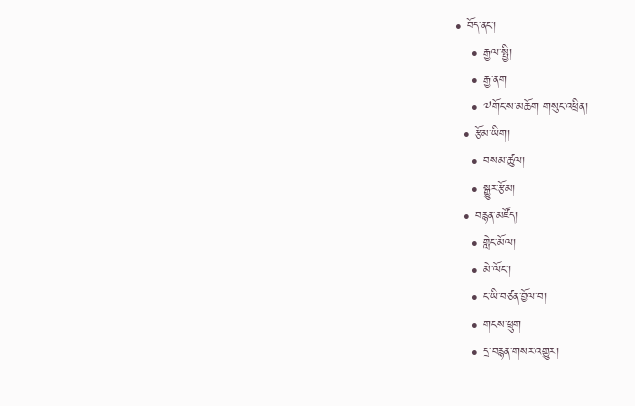• བོད་ནང་།
    • རྒྱལ་སྤྱི།
    • རྒྱ་ནག
    • ༧གོང་ས་མཆོག གསུང་འཕྲིན།
  • རྩོམ་ཡིག།
    • བསམ་ཚུལ།
    • སྒྱུར་རྩོམ།
  • བརྙན་མཛོད།
    • གླེང་མོལ།
    • མེ་ལོང་།
    • ང་ཡི་བཙན་བྱོལ་བ།
    • གངས་ཕྲུག
    • དྲ་བརྙན་གསར་འགྱུར།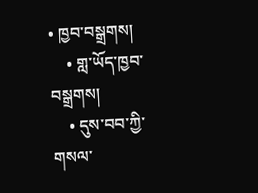• ཁྱབ་བསྒྲགས།
    • གླ་ཡོད་ཁྱབ་བསྒྲགས།
    • དུས་བབ་ཀྱི་གསལ་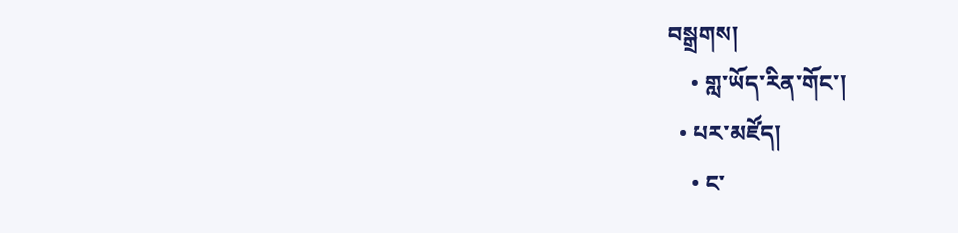བསྒྲགས།
    • གླ་ཡོད་རིན་གོང་།
  • པར་མཛོད།
    • ང་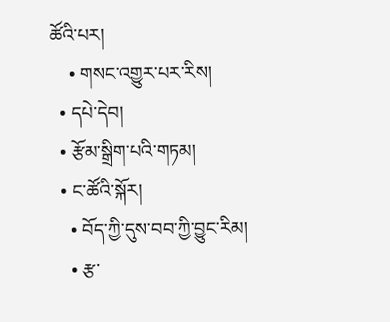ཚོའི་པར།
    • གསང་འགྱུར་པར་རིས།
  • དཔེ་དེབ།
  • རྩོམ་སྒྲིག་པའི་གཏམ།
  • ང་ཚོའི་སྐོར།
    • བོད་ཀྱི་དུས་བབ་ཀྱི་བྱུང་རིམ།
    • རྩ་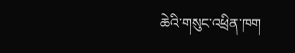ཆེའི་གསུང་འཕྲིན་ཁག